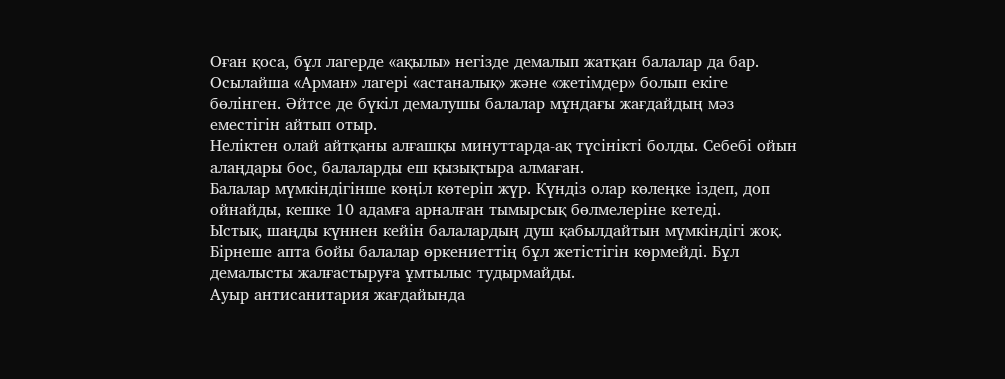Оған қоса, бұл лагерде «ақылы» негізде демалып жатқан балалар да бар.
Осылайша «Арман» лагері «астаналық» және «жетімдер» болып екіге бөлінген. Әйтсе де бүкіл демалушы балалар мұндағы жағдайдың мәз еместігін айтып отыр.
Неліктен олай айтқаны алғашқы минуттарда-ақ түсінікті болды. Себебі ойын алаңдары бос, балаларды еш қызықтыра алмаған.
Балалар мүмкіндігінше көңіл көтеріп жүр. Күндіз олар көлеңке іздеп, доп ойнайды, кешке 10 адамға арналған тымырсық бөлмелеріне кетеді.
Ыстық, шаңды күннен кейін балалардың душ қабылдайтын мүмкіндігі жоқ.
Бірнеше апта бойы балалар өркениеттің бұл жетістігін көрмейді. Бұл демалысты жалғастыруға ұмтылыс тудырмайды.
Ауыр антисанитария жағдайында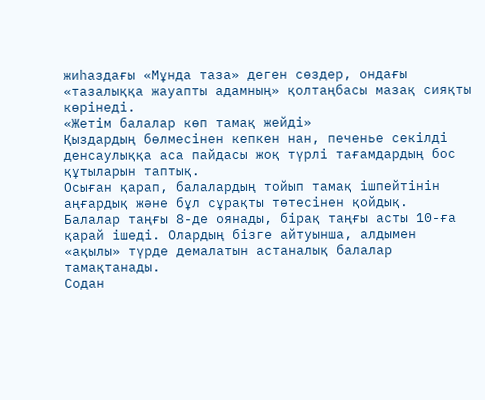жиһаздағы «Мұнда таза» деген сөздер, ондағы «тазалыққа жауапты адамның» қолтаңбасы мазақ сияқты көрінеді.
«Жетім балалар көп тамақ жейді»
Қыздардың бөлмесінен кепкен нан, печенье секілді денсаулыққа аса пайдасы жоқ түрлі тағамдардың бос құтыларын таптық.
Осыған қарап, балалардың тойып тамақ ішпейтінін аңғардық және бұл сұрақты төтесінен қойдық.
Балалар таңғы 8-де оянады, бірақ таңғы асты 10-ға қарай ішеді. Олардың бізге айтуынша, алдымен «ақылы» түрде демалатын астаналық балалар тамақтанады.
Содан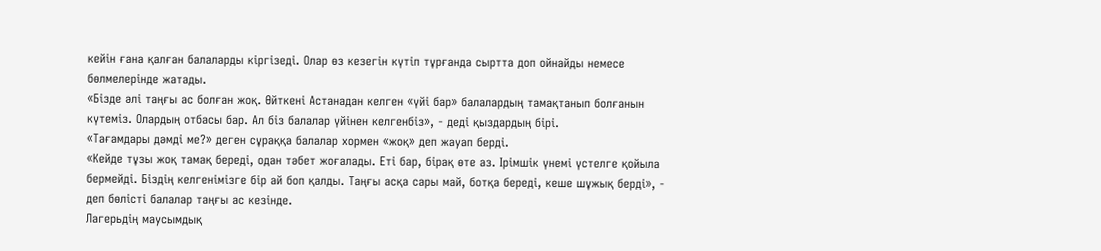кейін ғана қалған балаларды кіргізеді. Олар өз кезегін күтіп тұрғанда сыртта доп ойнайды немесе бөлмелерінде жатады.
«Бізде әлі таңғы ас болған жоқ. Өйткені Астанадан келген «үйі бар» балалардың тамақтанып болғанын күтеміз. Олардың отбасы бар. Ал біз балалар үйінен келгенбіз», - деді қыздардың бірі.
«Тағамдары дәмді ме?» деген сұраққа балалар хормен «жоқ» деп жауап берді.
«Кейде тұзы жоқ тамақ береді, одан тәбет жоғалады. Еті бар, бірақ өте аз. Ірімшік үнемі үстелге қойыла бермейді. Біздің келгенімізге бір ай боп қалды. Таңғы асқа сары май, ботқа береді, кеше шұжық берді», - деп бөлісті балалар таңғы ас кезінде.
Лагерьдің маусымдық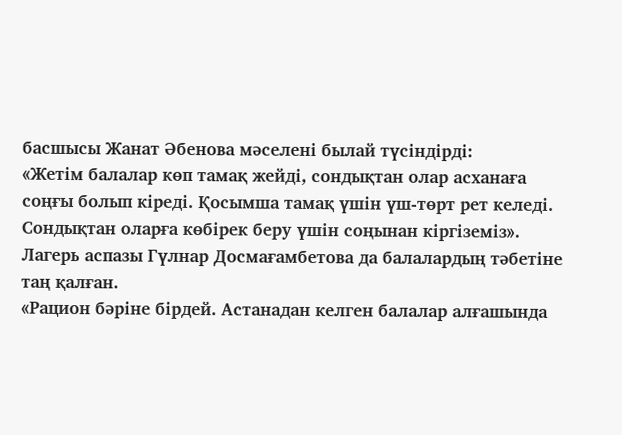басшысы Жанат Әбенова мәселені былай түсіндірді:
«Жетім балалар көп тамақ жейді, сондықтан олар асханаға соңғы болып кіреді. Қосымша тамақ үшін үш-төрт рет келеді. Сондықтан оларға көбірек беру үшін соңынан кіргіземіз».
Лагерь аспазы Гүлнар Досмағамбетова да балалардың тәбетіне таң қалған.
«Рацион бәріне бірдей. Астанадан келген балалар алғашында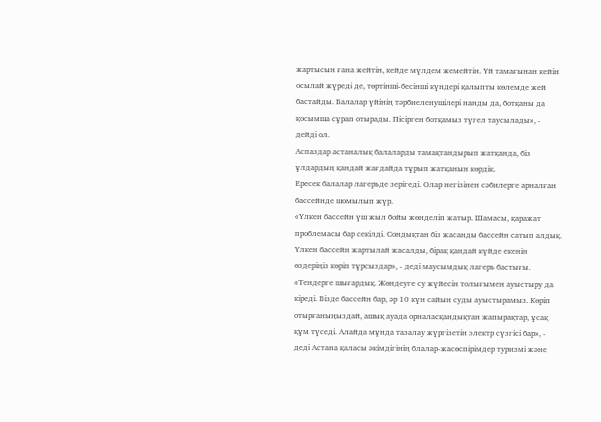жартысын ғана жейтін, кейде мүлдем жемейтін. Үй тамағынан кейін осылай жүреді де, төртінші-бесінші күндері қалыпты көлемде жей бастайды. Балалар үйінің тәрбиеленушілері нанды да, ботқаны да қосымша сұрап отырады. Пісірген ботқамыз түгел таусылады», - дейді ол.
Аспаздар астаналық балаларды тамақтандырып жатқанда, біз ұлдардың қандай жағдайда тұрып жатқанын көрдік.
Ересек балалар лагерьде зерігеді. Олар негізінен сәбилерге арналған бассейнде шомылып жүр.
«Үлкен бассейн үш жыл бойы жөнделіп жатыр. Шамасы, қаражат проблемасы бар секілді. Сондықтан біз жасанды бассейн сатып алдық. Үлкен бассейн жартылай жасалды, бірақ қандай күйде екенін өздеріңіз көріп тұрсыздар», - деді маусымдық лагерь бастығы.
«Тендерге шығардық. Жөндеуге су жүйесін толығымен ауыстыру да кіреді. Бізде бассейн бар, әр 10 күн сайын суды ауыстырамыз. Көріп отырғаныңыздай, ашық ауада орналасқандықтан жапырақтар, ұсақ құм түседі. Алайда мұнда тазалау жүргізетін электр сүзгісі бар», - деді Астана қаласы әкімдігінің блалар-жасөспірімдер туризмі және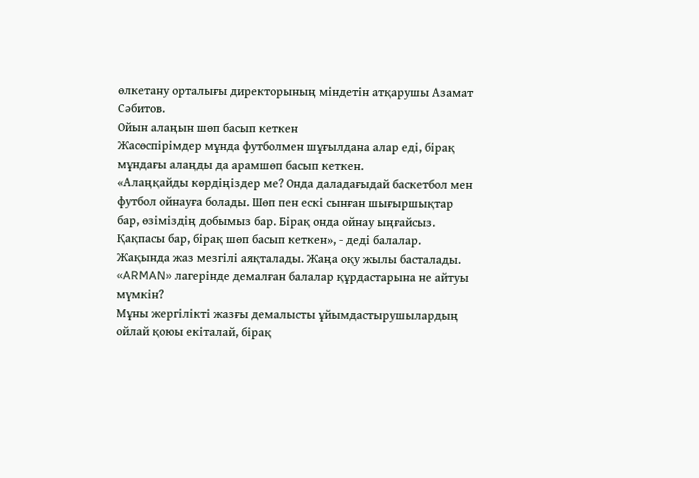өлкетану орталығы директорының міндетін атқарушы Азамат Сәбитов.
Ойын алаңын шөп басып кеткен
Жасөспірімдер мұнда футболмен шұғылдана алар еді, бірақ мұндағы алаңды да арамшөп басып кеткен.
«Алаңқайды көрдіңіздер ме? Онда даладағыдай баскетбол мен футбол ойнауға болады. Шөп пен ескі сынған шығыршықтар бар, өзіміздің добымыз бар. Бірақ онда ойнау ыңғайсыз. Қақпасы бар, бірақ шөп басып кеткен», - деді балалар.
Жақында жаз мезгілі аяқталады. Жаңа оқу жылы басталады. «ARMAN» лагерінде демалған балалар құрдастарына не айтуы мүмкін?
Мұны жергілікті жазғы демалысты ұйымдастырушылардың ойлай қоюы екіталай, бірақ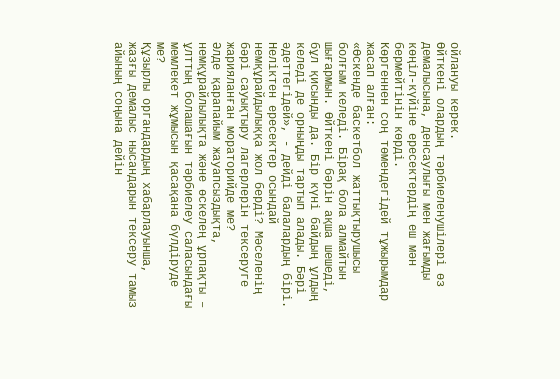ойлануы керек.
Өйткені олардың тәрбиеленушілері өз демалысына, денсаулығы мен жағымды көңіл-күйіне ересектердің еш мән бермейтінін көрді.
Көргеннен соң төмендегідей тұжырымдар жасап алған:
«Өскенде баскетбол жаттықтырушысы болғым келеді. Бірақ бола алмайтын шығармын. Өйткені бәрін ақша шешеді, бұл қисынды да. Бір күні байдың ұлдың келеді де орныңды тартып алады. Бәрі әдеттегідей», - дейді балалардың бірі.
Неліктен ересектер осындай немқұрайдылыққа жол берді? Мәселенің бәрі сауықтыру лагерлерін тексеруге жарияланған мораторийде ме?
Әлде қарапайым жауапсыздықта, немқұрайлылықта және өскелең ұрпақты – ұлттың болашағын тәрбиелеу саласындағы мемлекет жұмысын қасақана бүлдіруде ме?
Құзырлы органдардың хабарлауынша, жазғы демалыс нысандарын тексеру тамыз айының соңына дейін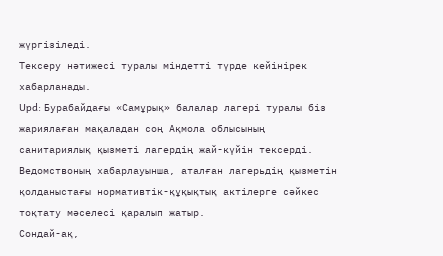жүргізіледі.
Тексеру нәтижесі туралы міндетті түрде кейінірек хабарланады.
Upd: Бурабайдағы «Самұрық» балалар лагері туралы біз жариялаған мақаладан соң Ақмола облысының санитариялық қызметі лагердің жай-күйін тексерді.
Ведомствоның хабарлауынша, аталған лагерьдің қызметін қолданыстағы нормативтік-құқықтық актілерге сәйкес тоқтату мәселесі қаралып жатыр.
Сондай-ақ,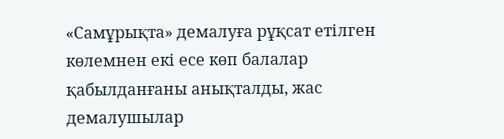«Самұрықта» демалуға рұқсат етілген көлемнен екі есе көп балалар қабылданғаны анықталды, жас демалушылар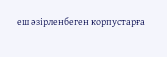еш әзірленбеген корпустарға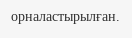орналастырылған.